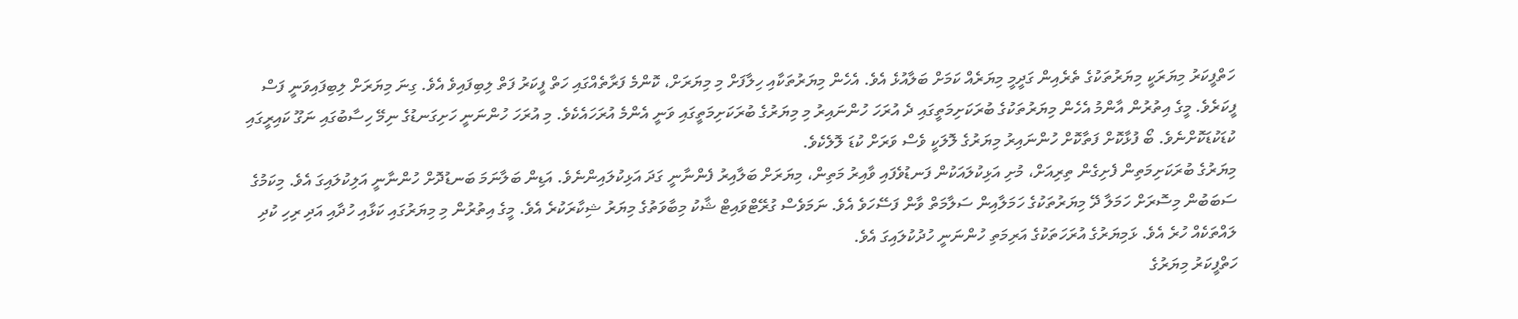ހަތްފީކަރު މިޔަރަކީ މިޔަރުތަކުގެ ތެރެއިން ގަދީމީ މިޔަރެއް ކަމަށް ބަލާއުޅެ އެވެ. އެހެން މިޔަރުތަކާއި ހިލާފަށް މި މިޔަރަށް، ކޮންމެ ފަރާތެއްގައި ހަތް ފީކަރު ފަތް ލިބިފައިވެ އެވެ. ގިނަ މިޔަރަށް ލިބިފައިވަނީ ފަސް ފީކަރެވެ. މީގެ އިތުރުން އާންމު އެހެން މިޔަރުތަކުގެ ބުރަކަށިމަތީގައި ދެ އުރަހަ ހުންނައިރު މި މިޔަރުގެ ބުރަކަށިމަތީގައި ވަނީ އެންމެ އުރަހައެކެވެ. މި އުރަހަ ހުންނަނީ ހަށިގަނޑުގެ ނިމޭ ހިސާބުގައި ނަގޫ ކައިރީގައި ކުޑަކުޑަކޮށްނެވެ. ބޯ ފުޅާކޮށް ފަތާކޮށް ހުންނައިރު މިޔަރުގެ ލޮލަކީ ވެސް ވަރަށް ކުޑަ ލޮލެކެވެ.
މިޔަރުގެ ބުރަކަށިމަތިން ފެށިގެން ތިރިއަށް، މުށި އަޅިކުލައަކުން ފަނޑުވެފައި ވާއިރު މަތިން، މިޔަރަށް ބަލާއިރު ފެންނާނީ ގަދަ އަޅިކުލައިންނެވެ. އަޑިން ބަލާނަމަ ބަނޑުދޮށް ހުންނާނީ އަލިކުލައިގަ އެވެ. މިކަމުގެ ސަބަބުން މިސޮރަށް ހަމަލާ ދޭ މިޔަރުތަކުގެ ހަމަލާއިން ސަލާމަތް ވާން ފަސޭހަވެ އެވެ. ނަމަވެސް ގުރޭޓްވައިޓް ޝާކު މިބާވަތުގެ މިޔަރު ޝިކާރަކުރެ އެވެ. މީގެ އިތުރުން މި މިޔަރުގައި ކަޅާއި ހުދާއި އަދި ރިހި ކުދި ލައްތަކެއް ހުރެ އެވެ. ޅަމިޔަރުގެ އުރަހަތަކުގެ އަރިމަތި ހުންނަނީ ހުދުކުލައިގަ އެވެ.
ހަތްފީކަރު މިޔަރުގެ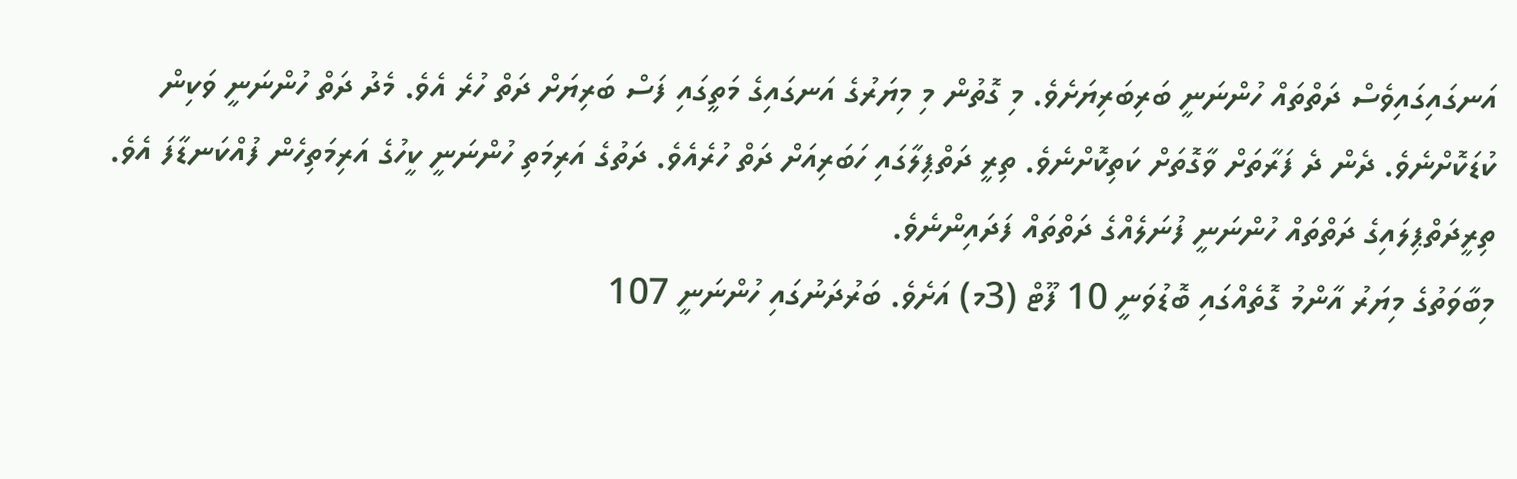އަނގައިގައިވެސް ދަތްތައް ހުންނަނީ ބަރިބަރިޔަށެވެ. މި ގޮތުން މި މިޔަރުގެ އަނގައިގެ މަތީގައި ފަސް ބަރިޔަށް ދަތް ހުރެ އެވެ. މެދު ދަތް ހުންނަނީ ވަކިން ކުޑަކޮށްނެވެ. ދެން ދެ ފަރާތަށް ވާގޮތަށް ކަތިކޮށްނެވެ. ތިރީ ދަތްޕިލާގައި ހަބަރިއަށް ދަތް ހުރެއެވެ. ދަތުގެ އަރިމަތި ހުންނަނީ ކީހުގެ އަރިމަތިހެން ފުއްކަނޑާފަ އެވެ. ތިރީދަތްޕިލައިގެ ދަތްތައް ހުންނަނީ ފުނަލެއްގެ ދަތްތައް ފަދައިންނެވެ.
މިބާވަތުގެ މިޔަރު އާންމު ގޮތެއްގައި ބޮޑުވަނީ 10 ފޫޓް (3މ) އަށެވެ. ބަރުދަނުގައި ހުންނަނީ 107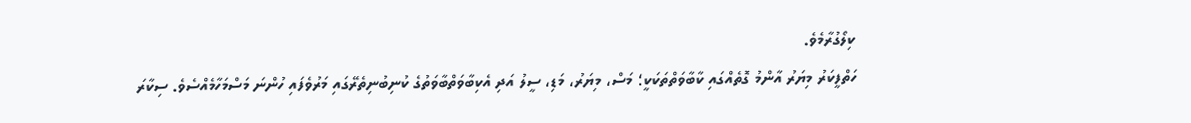ކިލޯގުރާމެވެ.
ހަތްފީކަރު މިޔަރު އާންމު ގޮތެއްގައި ކާބާވަތްތަކަކީ؛ މަސް، މިޔަރު، މަޑި، ސީލު އަދި އެކިބާވަތްބާވަތުގެ ކުނިބުނިތެރޭގައި މަރުވެފައި ހުންނަ މަސްމަހާމެއްސެވެ. ސިކާރަ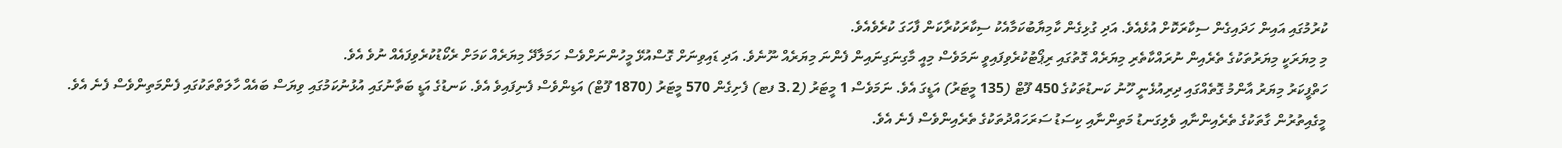ކުރުމުގައި އައިން ހަދައިގެން ސިކާރަކޮށް އުޅެއެވެ. އަދި ގުޅިގެން ކާމިޔާބުކަމާއެކު ސިކާރަކުރާކަން ފާހަގަ ކުރެވެއެވެ.
މި މިޔަރަކީ މިޔަރުތަކުގެ ތެރެއިން ނުރައްކާތެރި މިޔަރެއް ގޮތުގައި ރިޕޯޓުކުރެވިފައިވީ ނަމަވެސް މިއީ މާގިނަގިނައިން ފެންނަ މިޔަރެއް ނޫނެވެ. އަދި ޑައިވިނަށް ގޮސްއުޅޭ މީހުންނަށްވެސް ހަމަލާދޭ މިޔަރެއް ކަމަށް ރެކޯޑުކުރެވިފައެއް ނުވެ އެވެ.
ހަތްފީކަރު މިޔަރު އާންމު ގޮތެއްގައި ދިރިއުޅެނީ ހޫނު ކަނޑުތަކުގެ 450 ފޫޓް (135 މީޓަރު) އަޑީގަ އެވެ. ނަމަވެސް 1 މީޓަރު (3.2 ފޓ) ފެށިގެން 570 މީޓަރު (1870 ފޫޓް) އަޑިންވެސް ފެނިފައިވެ އެވެ. ކަނޑުގެ އަޑީ ބަތާނުގައި އުޅުނުކަމުގައި ވިޔަސް ބައެއް ހާލަތްތަކުގައި ފެންމަތިންވެސް ފެނެ އެވެ. މީގެއިތުރުން ގާތަކުގެ ތެރެއިންނާއި ވެލިގަނޑު މަތިންނާއި ކިސަޑު ސަރަހައްދުތަކުގެ ތެރެއިންވެސް ފެނެ އެވެ.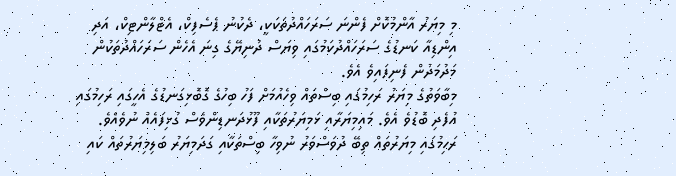މި މިޔަރު އާންމުކޮށް ފެންނަ ސަރަހައްދުތަކަކީ، ދެކުނު ޕެސެފިކް، އެޓްލާންޓިކް، އަދި އިންޑިއާ ކަނޑުގެ ސަރަހައްދުކަމުގައި ވިޔަސް ދުނިޔޭގެ ގިނަ އެހެން ސަރަހައްދުތަކުން މަދުމަދުން ފެނިފައިވެ އެވެ.
މިބާވަތުގެ މިޔަރު ރަހިމުގައި ބިސްތައް ވިހެއުމަށް ފަހު ބިހުގެ ގޮބޮޅިގަނޑުގެ އެހީގައި ރަހިމުގައި އުފެދި ބޮޑުވެ އެވެ. މައިމިޔަރާއި ޅަމިޔަރުތަކާއި ފޫޅުދަނޑިންވެސް ގުޅިފައެއް ނުވެއެވެ. ރަހިމުގައި މިޔަރުތައް ތިބޭ ދުވަސްވަރު ނުވިހާ ބިސްތަކާއި ގަދަމިޔަރު ބަލިމިޔަރުތައް ކައި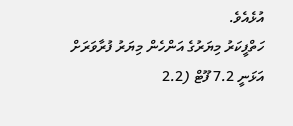އުޅެއެވެ.
ހަތްފީކަރު މިޔަރުގެ އަންހެން މިޔަރު ފުރާވަރަށް އަޅަނީ 7.2 ފޫޓް (2.2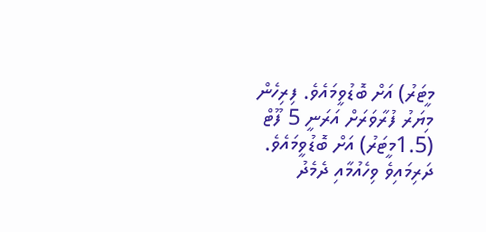މީޓަރު) އަށް ބޮޑުވީމައެވެ. ފިރިހެން މިޔަރު ފުރާވަރަށް އަރަނީ 5 ފޫޓް (1.5މީޓަރު) އަށް ބޮޑުވީމައެވެ. ދަރިމައިވެ ވިހެއުމާއި ދެމެދު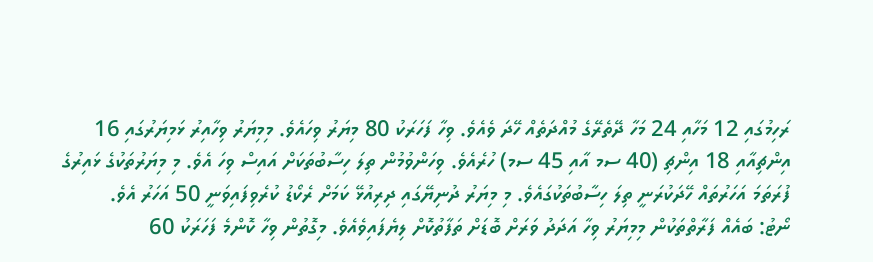ރަހިމުގައި 12 މަހާއި 24 މަހާ ދޭތެރޭގެ މުއްދަތެއް ހޭދަ ވެއެވެ. ވިހާ ފަހަރަކު 80 މިޔަރު ވިހައެވެ. މިމިޔަރު ވިހާއިރު ޅަމިޔަރުގައި 16 އިންޗިއާއި 18 އިންޗި (40 ސމ އާއި 45 ސމ) ހުރެއެވެ. ވިހަންވުމުން ތިލަ ހިސާބުތަކަށް އައިސް ވިހަ އެވެ. މި މިޔަރުތަކުގެ ޅައިރުގެ ފުރަތަމަ އަހަރުތައް ހޭދަކުރަނީ ތިލަ ހިސާބުތަކުގައެވެ. މި މިޔަރު ދުނިޔޭގައި ދިރިއުޅޭ ކަމަށް ރެކޯޑު ކުރެވިފައިވަނީ 50 އަހަރު އެވެ.
ނޯޓު: ބައެއް ފަރާތްތަކުން މިމިޔަރު ވިހާ އަދަދު ވަރަށް ބޮޑަށް ތަފާތުކޮށް ލިޔެފައިވެއެވެ. މިގޮތުން ވިހާ ކޮންމެ ފަހަރަކު 60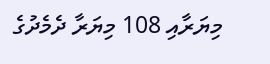މިޔަރާއި 108 މިޔަރާ ދެމެދުގެ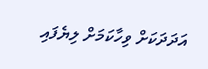އަދަދަކަށް ވިހާކަމަށް ލިޔެފައި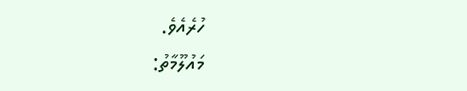ހުރެއެވެ.
މައުލޫމާތު: